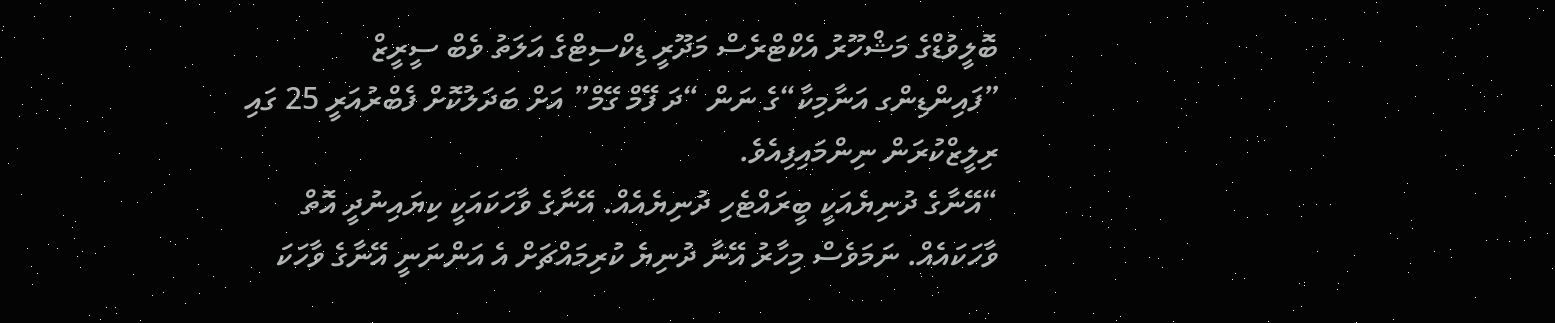ބޮލީވުޑްގެ މަޝްހޫރު އެކްޓްރެސް މަދޫރީ ޑިކްސިޓްގެ އަލަތު ވެބް ސީރީޒް ”ފައިންޑިންގ އަނާމިކާ“ގެ ނަން “ދަ ފޭމް ގޭމް” އަށް ބަދަލުކޮށް ފެބްރުއަރީ 25 ގައި ރިލީޒްކުރަން ނިންމައިފިއެވެ.
“އޭނާގެ ދުނިޔެއަކީ ބީރައްޓެހި ދުނިޔެއެއް. އޭނާގެ ވާހަކައަކީ ކިޔައިނުދީ އޮތް ވާހަކައެއް. ނަމަވެސް މިހާރު އޭނާ ދުނިޔެ ކުރިމައްޗަށް އެ އަންނަނީ އޭނާގެ ވާހަކަ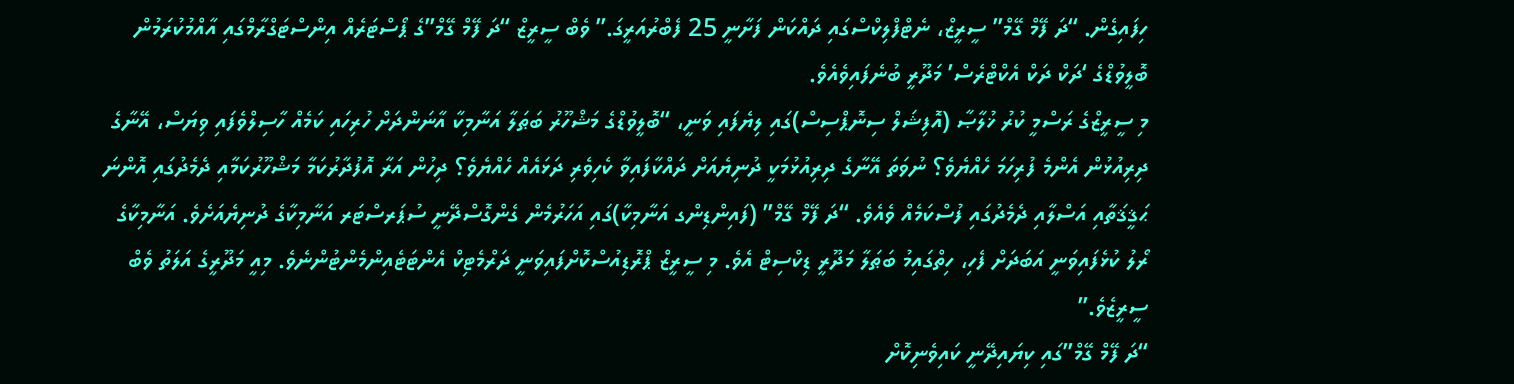ހިފައިގެން. “ދަ ފޭމް ގޭމް” ސީރީޒް، ނެޓްފްލިކްސްގައި ދައްކަން ފަށާނީ 25 ފެބްރުއަރީގަ.” ވެބް ސީރީޒް “ދަ ފޭމް ގޭމް”ގެ ޕޯސްޓަރެއް އިންސްޓަގްރާމްގައި އާއްމުކުރަމުން ބޮލީވުޑްގެ ‘ދަކް ދަކް އެކްޓްރެސް’ މަދޫރީ ބުނެފައިވެއެވެ.
މި ސީރީޒްގެ ރަސްމީ ކުރު ޚުލާޞާ (އޮފިޝަލް ސިނޮޕްސިސް)ގައި ލިޔެފައި ވަނީ، “ބޮލީވުޑްގެ މަޝްހޫރު ބަޠަލާ އަނާމިކާ އާނަންދަށް ހުރިހައި ކަމެއް ހާސިލްވެފައި ވިޔަސް، އޭނާގެ ދިރިއުޅުން އެންމެ ފުރިހަމަ ހެއްޔެވެ؟ ނުވަތަ އޭނާގެ ދިރިއުޅުމަކީ ދުނިޔެއަށް ދައްކާފައިވާ ކެހިވެރި ދަޅައެއް ހެއްޔެވެ؟ ދިހުން އަރާ އޮފުދާރުކަމާ މަޝްހޫރުކަމާއި ދެމެދުގައި އޮންނަ ޙަޤީޤަތާއި އަސްލާއި ދެމެދުގައި ފުސްކަމެއް ވެއެވެ. “ދަ ފޭމް ގޭމް” (ފައިންޑިންގ އަނާމިކާ)ގައި އަހަރުމެން ގެންގޮސްދޭނީ ސުޕަރސްޓަރ އަނާމިކާގެ ދުނިޔެއަށެވެ. އަނާމިކާގެ ރޯލު ކުޅެފައިވަނީ އަބަދަށް ފެހި، ހިތްގައިމު ބަޠަލާ މަދޫރީ ޑިކްސިޓް އެވެ. މި ސީރީޒް ޕްރޮޑިއުސްކޮށްފައިވަނީ ދަރްމެޓިކް އެންޓަޓެއިންމެންޓުންނެވެ. މިއީ މަދޫރީގެ އަލަތު ވެބް ސީރީޒެވެ.”
“ދަ ފޭމް ގޭމް”ގައި ކިޔައިދޭނީ ކައިވެނިކޮށް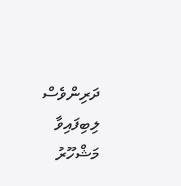ދަރިންވެސް ލިބިފައިވާ މަޝްހޫރު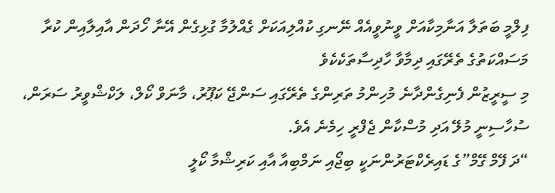ފިލްމީ ބަތަލާ އަނާމިކާއަށް ވީނުވީއެއް ނޭނގި ކުއްލިއަކަށް ގެއްލުމާ ގުޅިގެން އޭނާ ހޯދަން އާއިލާއިން ކުރާ މަސައްކަތުގެ ތެރޭގައި ދިމާވާ ހާދިސާތަކެކެވެ
މި ސީރީޒުން ފެނިގެންދާނެ މުހިންމު ތަރިންގެ ތެރޭގައި ސަންޖޭ ކަޕޫރު، މާނަވް ކޯލް، ލަކްޝްވީރު ސަރަން، ސުހާސިނީ މުލޭ އަދި މުސްކާން ޖެފްރީ ހިމެނެ އެވެ.
“ދަ ފޭމް ގޭމް”ގެ ޑައިރެކްޓަރުންނަކީ ބިޖޯއި ނަމްބިއާ އާއި ކަރިޝްމާ ކޯލީ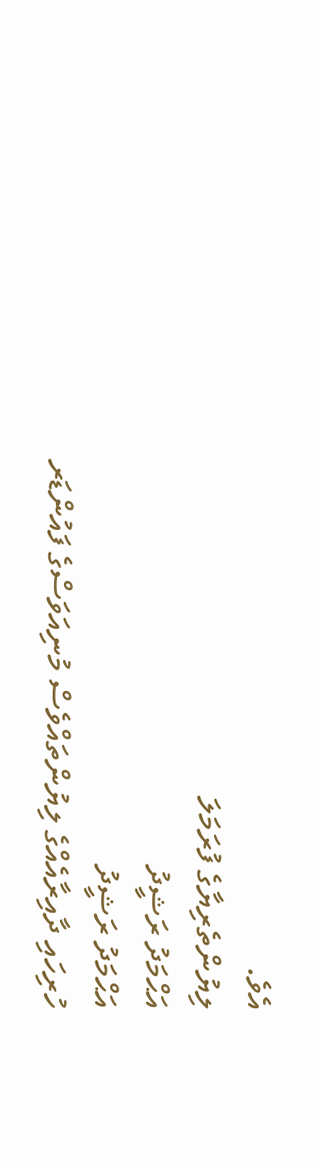އެވެ.
ލިޔުންތެރިޔާގެ ފުރަމަލަ
އަޙްމަދު ރަޝީދު
އަޙްމަދު ރަޝީދު
ހުރިހައި ދާއިރާއެއްގެ ލިޔުންތައްވެސް މުނިއަވަސްގެ ފައުންޑަރ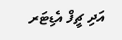އަދި ޗީފް އެޑިޓަރ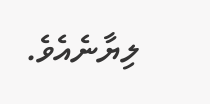ލިޔާނެއެވެ.